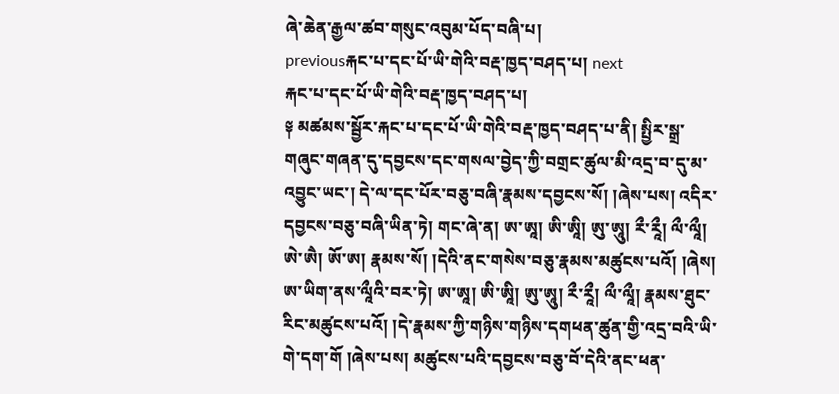ཞེ་ཆེན་རྒྱལ་ཚབ་གསུང་འབུམ་པོད་བཞི་པ།
previousརྐང་པ་དང་པོ་ཡི་གེའི་བརྡ་ཁྱད་བཤད་པ། next
རྐང་པ་དང་པོ་ཡི་གེའི་བརྡ་ཁྱད་བཤད་པ།
༈ མཚམས་སྦྱོར་རྐང་པ་དང་པོ་ཡི་གེའི་བརྡ་ཁྱད་བཤད་པ་ནི། སྤྱིར་སྒྲ་གཞུང་གཞན་དུ་དབྱངས་དང་གསལ་བྱེད་ཀྱི་བགྲང་ཚུལ་མི་འདྲ་བ་དུ་མ་འབྱུང་ཡང་། དེ་ལ་དང་པོར་བཅུ་བཞི་རྣམས་དབྱངས་སོ། །ཞེས་པས། འདིར་དབྱངས་བཅུ་བཞི་ཡིན་ཏེ། གང་ཞེ་ན། ཨ་ཨཱ། ཨི་ཨཱི། ཨུ་ཨཱུ། རྀ་རཱྀ། ལྀ་ལཱྀ། ཨེ་ཨཻ། ཨོ་ཨ། རྣམས་སོ། །དེའི་ནང་གསེས་བཅུ་རྣམས་མཚུངས་པའོ། །ཞེས། ཨ་ཡིག་ནས་ལཱྀའི་བར་ཏེ། ཨ་ཨཱ། ཨི་ཨཱི། ཨུ་ཨཱུ། རྀ་རཱྀ། ལྀ་ལཱྀ། རྣམས་ཐུང་རིང་མཚུངས་པའོ། །དེ་རྣམས་ཀྱི་གཉིས་གཉིས་དགཕན་ཚུན་གྱི་འདྲ་བའི་ཡི་གེ་དག་གོ །ཞེས་པས། མཚུངས་པའི་དབྱངས་བཅུ་བོ་དེའི་ནང་ཕན་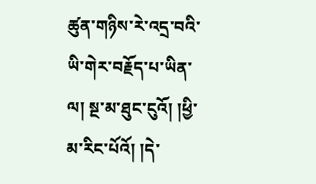ཚུན་གཉིས་རེ་འདྲ་བའི་ཡི་གེར་བརྗོད་པ་ཡིན་ལ། སྔ་མ་ཐུང་ངུའོ། །ཕྱི་མ་རིང་པོའོ། །དེ་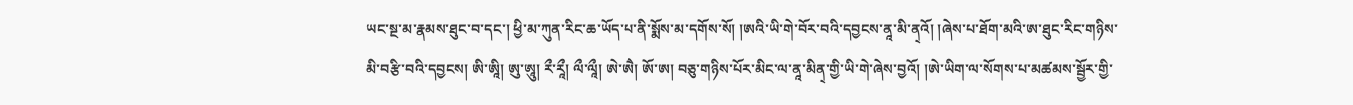ཡང་སྔ་མ་རྣམས་ཐུང་བ་དང་། ཕྱི་མ་ཀུན་རིང་ཆ་ཡོད་པ་ནི་སྨོས་མ་དགོས་སོ། །ཨའི་ཡི་གེ་བོར་བའི་དབྱངས་ནཱ་མི་ན྄འོ། །ཞེས་པ་ཐོག་མའི་ཨ་ཐུང་རིང་གཉིས་མི་བརྩི་བའི་དབྱངས། ཨི་ཨཱི། ཨུ་ཨཱུ། རྀ་རཱྀ། ལྀ་ལཱྀ། ཨེ་ཨཻ། ཨོ་ཨ། བཅུ་གཉིས་པོར་མིང་ལ་ནཱ་མིན྄་གྱི་ཡི་གེ་ཞེས་བྱའོ། །ཨེ་ཡིག་ལ་སོགས་པ་མཚམས་སྦྱོར་གྱི་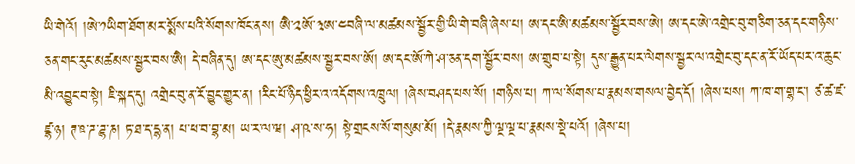ཡི་གེའོ། །ཨེ་༡ཡིག་ཐོག་མར་སྨོས་པའི་སོགས་ཁོང་ནས། ཨཻ་༢ཨོ་༣ཨ་༤བཞི་ལ་མཚམས་སྦྱོར་གྱི་ཡི་གེ་བཞི་ཞེས་པ། ཨ་དང་ཨི་མཚམས་སྦྱོར་བས་ཨེ། ཨ་དང་ཨེ་འགྲེང་བུ་གཅིག་ཅན་དང་གཉིས་ཅན་གང་རུང་མཚམས་སྦྱར་བས་ཨཻ། དེ་བཞིན་དུ། ཨ་དང་ཨུ་མཚམས་སྦྱར་བས་ཨོ། ཨ་དང་ཨོ་ཀེ་ཤ་ཅན་དག་སྦྱོར་བས། ཨ་གྲུབ་པ་སྟེ། དུས་རྒྱུན་པར་ལེགས་སྦྱར་ལ་འགྲེང་བུ་དང་ན་རོ་ཡོད་པར་འ་ཆུང་མི་འབྱུང་བ་སྟེ། ཇི་སྐད་དུ། འགྲེང་བུ་ན་རོ་བྱུང་གྱུར་ན། །རིང་པོ་ཉིད་ཕྱིར་འ་འདོགས་འཁྲུལ། །ཞེས་བཤད་པས་སོ། །གཉིས་པ། ཀ་ལ་སོགས་པ་རྣམས་གསལ་བྱེད་དོ། །ཞེས་པས། ཀ་ཁ་ག་གྷ་ང་། ཙ་ཚ་ཛ་ཛྷ་ཉ། ཊ་ཋ་ཌ་ཌྷ་ཎ། ཏ་ཐ་ད་དྷ་ན། པ་ཕ་བ་བྷ་མ། ཡ་ར་ལ་ཝ། ཤ་ཥ་ས་ཧ། སྟེ་གྲངས་སོ་གསུམ་མོ། །དེ་རྣམས་ཀྱི་ལྔ་ལྔ་པ་རྣམས་སྡེ་པའོ། །ཞེས་པ།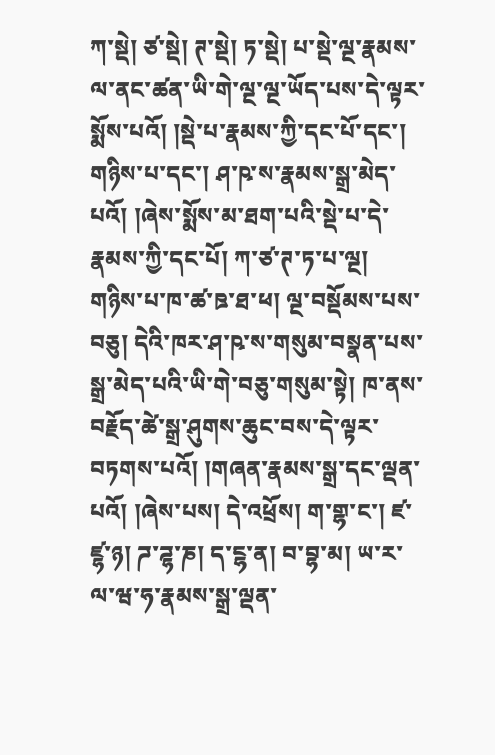ཀ་སྡེ། ཙ་སྡེ། ཊ་སྡེ། ཏ་སྡེ། པ་སྡེ་ལྔ་རྣམས་ལ་ནང་ཚན་ཡི་གེ་ལྔ་ལྔ་ཡོད་པས་དེ་ལྟར་སྨོས་པའོ། །སྡེ་པ་རྣམས་ཀྱི་དང་པོ་དང་། གཉིས་པ་དང་། ཤ་ཥ་ས་རྣམས་སྒྲ་མེད་པའོ། །ཞེས་སྨོས་མ་ཐག་པའི་སྡེ་པ་དེ་རྣམས་ཀྱི་དང་པོ། ཀ་ཙ་ཊ་ཏ་པ་ལྔ། གཉིས་པ་ཁ་ཚ་ཋ་ཐ་ཕ། ལྔ་བསྡོམས་པས་བཅུ། དེའི་ཁར་ཤ་ཥ་ས་གསུམ་བསྣན་པས་སྒྲ་མེད་པའི་ཡི་གེ་བཅུ་གསུམ་སྟེ། ཁ་ནས་བརྗོད་ཚེ་སྒྲ་ཤུགས་ཆུང་བས་དེ་ལྟར་བཏགས་པའོ། །གཞན་རྣམས་སྒྲ་དང་ལྡན་པའོ། །ཞེས་པས། དེ་འཕྲོས། ག་གྷ་ང་། ཛ་ཛྷ་ཉ། ཌ་ཌྷ་ཎ། ད་ངྷ་ན། བ་བྷ་མ། ཡ་ར་ལ་ཝ་ཧ་རྣམས་སྒྲ་ལྡན་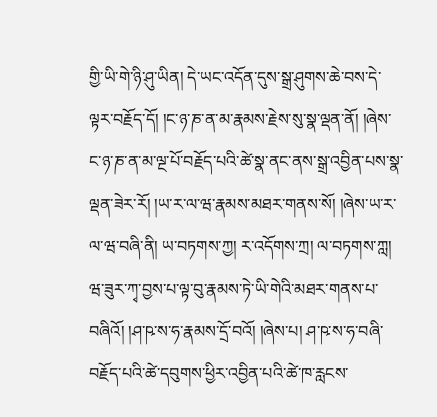གྱི་ཡི་གེ་ཉི་ཤུ་ཡིན། དེ་ཡང་འདོན་དུས་སྒྲ་ཤུགས་ཆེ་བས་དེ་ལྟར་བརྗོད་དོ། །ང་ཉ་ཎ་ན་མ་རྣམས་རྗེས་སུ་སྣ་ལྡན་ནོ། །ཞེས་ང་ཉ་ཎ་ན་མ་ལྔ་པོ་བརྗོད་པའི་ཚེ་སྣ་ནང་ནས་སྒྲ་འབྱིན་པས་སྣ་ལྡན་ཟེར་རོ། །ཡ་ར་ལ་ཝ་རྣམས་མཐར་གནས་སོ། །ཞེས་ཡ་ར་ལ་ཝ་བཞི་ནི། ཡ་བཏགས་ཀྱ། ར་འདོགས་ཀྲ། ལ་བཏགས་ཀླ། ཝ་ཟུར་ཀྭ་བྱས་པ་ལྟ་བུ་རྣམས་ཏེ་ཡི་གེའི་མཐར་གནས་པ་བཞིའོ། །ཤ་ཥ་ས་ཧ་རྣམས་དྲོ་བའོ། །ཞེས་པ། ཤ་ཥ་ས་ཧ་བཞི་བརྗོད་པའི་ཚེ་དབུགས་ཕྱིར་འབྱིན་པའི་ཚེ་ཁ་རླངས་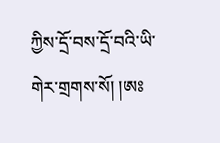ཀྱིས་དྲོ་བས་དྲོ་བའི་ཡི་གེར་གྲགས་སོ། །ཨཿ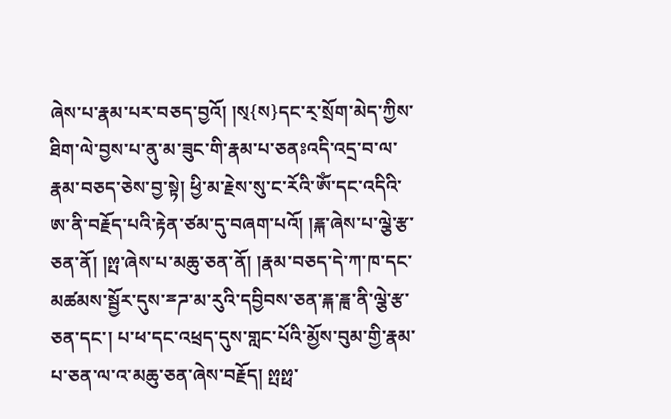ཞེས་པ་རྣམ་པར་བཅད་བྱའོ། །ས྄{ས}དང་ར྄་སྲོག་མེད་ཀྱིས་ཐིག་ལེ་བྱས་པ་ནུ་མ་ཟུང་གི་རྣམ་པ་ཅནཿའདི་འདྲ་བ་ལ་རྣམ་བཅད་ཅེས་བྱ་སྟེ། ཕྱི་མ་རྗེས་སུ་ང་རོའི་ༀ་དང་འདིའི་ཨ་ནི་བརྗོད་པའི་རྟེན་ཙམ་དུ་བཞག་པའོ། །ྈྐ་ཞེས་པ་ལྕེ་རྩ་ཅན་ནོ། །ྉྤ་ཞེས་པ་མཆུ་ཅན་ནོ། །རྣམ་བཅད་དེ་ཀ་ཁ་དང་མཚམས་སྦྱོར་དུས་ྈཌ་མ་རུའི་དབྱིབས་ཅན་ྈྐ་ྈྑ་ནི་ལྕེ་རྩ་ཅན་དང་། པ་ཕ་དང་འཕྲད་དུས་གླང་པོའི་མྱོས་བུམ་གྱི་རྣམ་པ་ཅན་ལ་འ་མཆུ་ཅན་ཞེས་བརྗོད། ྉྤྉྥ་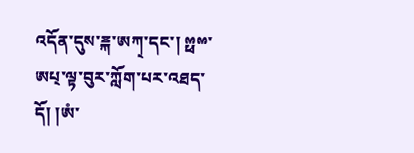འདོན་དུས་ྈྐ་ཨཀ྄་དང་། ྉྥྉ་ཨཔ྄་ལྟ་བུར་ཀློག་པར་འཐད་དོ། །ཨཾ་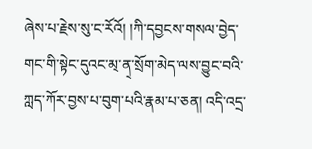ཞེས་པ་རྗེས་སུ་ང་རོའོ། །ཀི་དབྱངས་གསལ་བྱེད་གང་གི་སྟེང་དུའང་མ྄་ན྄་སྲོག་མེད་ལས་བྱུང་བའི་ཀླད་ཀོར་བྱས་པ་བུག་པའི་རྣམ་པ་ཅན། འདི་འདྲ་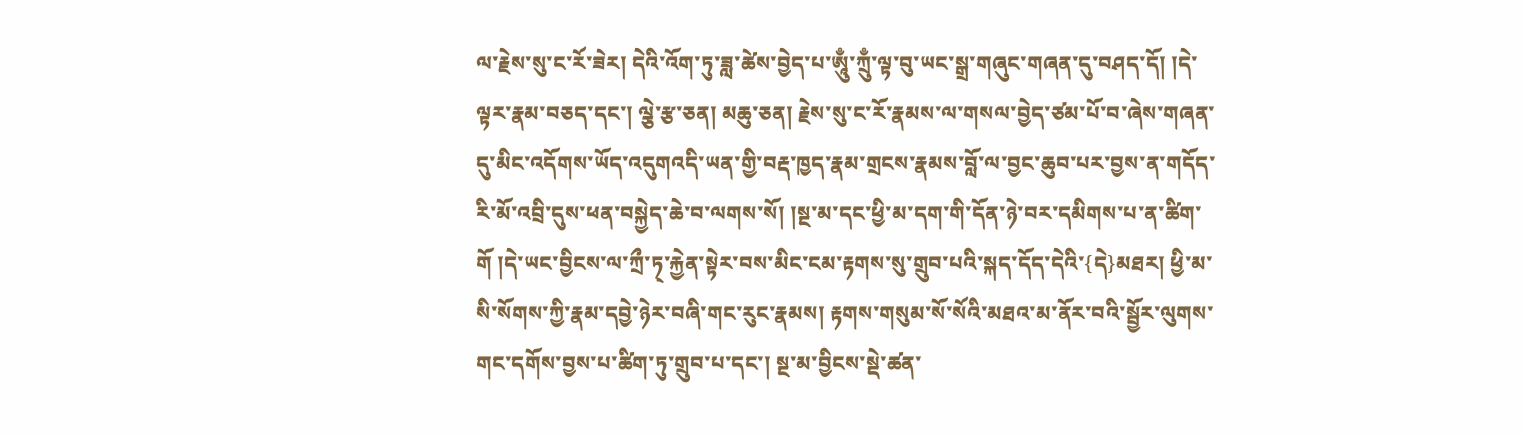ལ་རྗེས་སུ་ང་རོ་ཟེར། དེའི་འོག་ཏུ་ཟླ་ཚེས་བྱེད་པ་ཨཱུྃ་ཀྲུྃ་ལྟ་བུ་ཡང་སྒྲ་གཞུང་གཞན་དུ་བཤད་དོ། །དེ་ལྟར་རྣམ་བཅད་དང་། ལྕེ་རྩ་ཅན། མཆུ་ཅན། རྗེས་སུ་ང་རོ་རྣམས་ལ་གསལ་བྱེད་ཙམ་པོ་བ་ཞེས་གཞན་དུ་མིང་འདོགས་ཡོད་འདུགའདི་ཡན་གྱི་བརྡ་ཁྱད་རྣམ་གྲངས་རྣམས་བློ་ལ་བྱང་ཆུབ་པར་བྱས་ན་གདོད་རི་མོ་འབྲི་དུས་ཕན་བསྐྱེད་ཆེ་བ་ལགས་སོ། །སྔ་མ་དང་ཕྱི་མ་དག་གི་དོན་ཉེ་བར་དམིགས་པ་ན་ཚིག་གོ །དེ་ཡང་བྱིངས་ལ་ཀྲྀ་ཏ྄་རྐྱེན་སྟེར་བས་མིང་ངམ་རྟགས་སུ་གྲུབ་པའི་སྐད་དོད་དེའི་{དེ}མཐར། ཕྱི་མ་སི་སོགས་ཀྱི་རྣམ་དབྱེ་ཉེར་བཞི་གང་རུང་རྣམས། རྟགས་གསུམ་སོ་སོའི་མཐའ་མ་ནོར་བའི་སྦྱོར་ལུགས་གང་དགོས་བྱས་པ་ཚིག་ཏུ་གྲུབ་པ་དང་། སྔ་མ་བྱིངས་སྡེ་ཚན་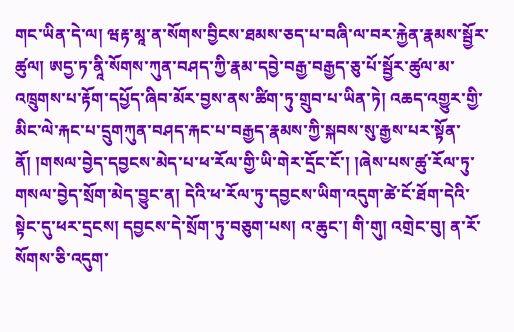གང་ཡིན་དེ་ལ། ཝརྟ་མཱ་ན་སོགས་བྱིངས་ཐམས་ཅད་པ་བཞི་ལ་བར་རྐྱེན་རྣམས་སྦྱོར་ཚུལ། ཨདྱ་ཏ་ནཱི་སོགས་ཀུན་བཤད་ཀྱི་རྣམ་དབྱེ་བརྒྱ་བརྒྱད་ཅུ་པོ་སྦྱོར་ཚུལ་མ་འཁྲུགས་པ་རྟོག་དཔྱོད་ཞིབ་མོར་བྱས་ནས་ཚིག་ཏུ་གྲུབ་པ་ཡིན་ཏེ། འཆད་འགྱུར་གྱི་མིང་ལེ་རྐང་པ་དྲུགཀུན་བཤད་རྐང་པ་བརྒྱད་རྣམས་ཀྱི་སྐབས་སུ་རྒྱས་པར་སྟོན་ནོ། །གསལ་བྱེད་དབྱངས་མེད་པ་ཕ་རོལ་གྱི་ཡི་གེར་དྲོང་ངོ་། །ཞེས་པས་ཚུ་རོལ་ཏུ་གསལ་བྱེད་སྲོག་མེད་བྱུང་ན། དེའི་ཕ་རོལ་ཏུ་དབྱངས་ཡིག་འདུག་ཚེ་ངོ་ཐོག་དེའི་སྟེང་དུ་ཕར་དྲངས། དབྱངས་དེ་སྲོག་ཏུ་བཅུག་པས། འ་ཆུང་། གི་གུ། འགྲེང་བུ། ན་རོ་སོགས་ཅི་འདུག་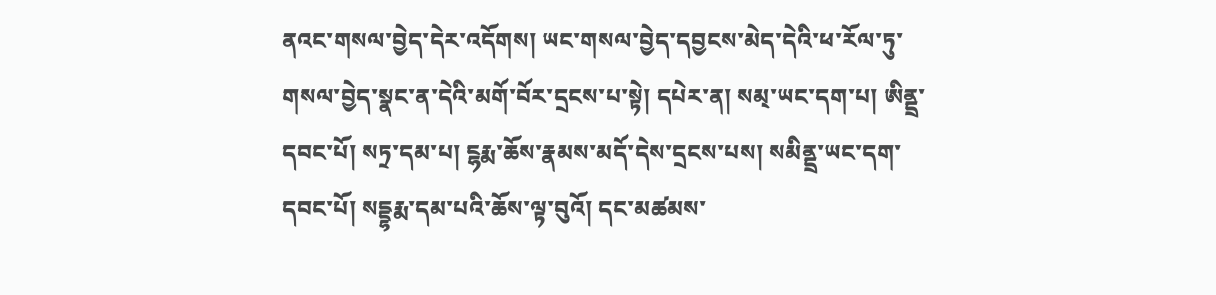ནའང་གསལ་བྱེད་དེར་འདོགས། ཡང་གསལ་བྱེད་དབྱངས་མེད་དེའི་ཕ་རོལ་ཏུ་གསལ་བྱེད་སྣང་ན་དེའི་མགོ་བོར་དྲངས་པ་སྟེ། དཔེར་ན། སམ྄་ཡང་དག་པ། ཨིནྡྲ་དབང་པོ། སཏྲ་དམ་པ། ངྷརྨ་ཆོས་རྣམས་མདོ་དེས་དྲངས་པས། སམིནྡྲ་ཡང་དག་དབང་པོ། སདྡྷརྨ་དམ་པའི་ཆོས་ལྟ་བུའོ། དང་མཚམས་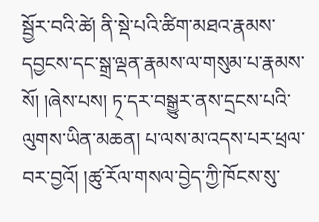སྦྱོར་བའི་ཚེ། ནི་སྡེ་པའི་ཚིག་མཐའ་རྣམས་དབྱངས་དང་སྒྲ་ལྡན་རྣམས་ལ་གསུམ་པ་རྣམས་སོ། །ཞེས་པས། ཏ྄་དར་བསྒྱུར་ནས་དྲངས་པའི་ལུགས་ཡིན་མཆན། པ་ལས་མ་འདས་པར་ཕྲལ་བར་བྱའོ། །ཚུ་རོལ་གསལ་བྱེད་ཀྱི་ཁོངས་སུ་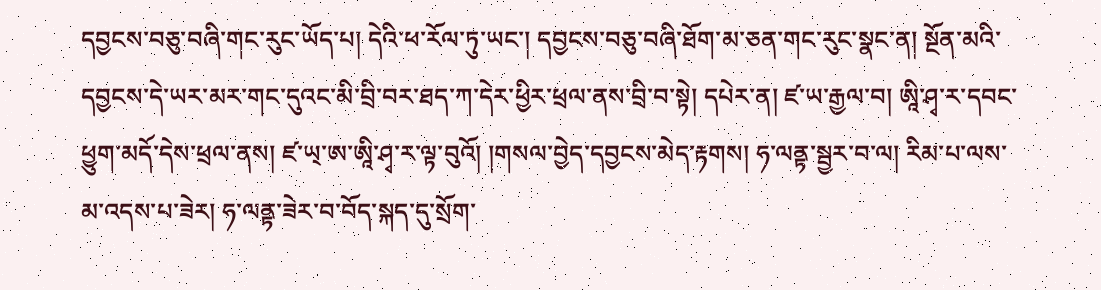དབྱངས་བཅུ་བཞི་གང་རུང་ཡོད་པ། དེའི་ཕ་རོལ་ཏུ་ཡང་། དབྱངས་བཅུ་བཞི་ཐོག་མ་ཅན་གང་རུང་སྣང་ན། སྔོན་མའི་དབྱངས་དེ་ཡར་མར་གང་དུའང་མི་བྲི་བར་ཐད་ཀ་དེར་ཕྱིར་ཕྲལ་ནས་བྲི་བ་སྟེ། དཔེར་ན། ཛ་ཡ་རྒྱལ་བ། ཨཱི་ཤྭ་ར་དབང་ཕྱུག་མདོ་དེས་ཕྲལ་ནས། ཛ་ཡ྄་ཨ་ཨཱི་ཤྭ་ར་ལྟ་བུའོ། །གསལ་བྱེད་དབྱངས་མེད་རྟགས། ཧ་ལནྟ་སྦྱར་བ་ལ། རིམ་པ་ལས་མ་འདས་པ་ཟེར། ཧ་ལནྟ་ཟེར་བ་བོད་སྐད་དུ་སྲོག་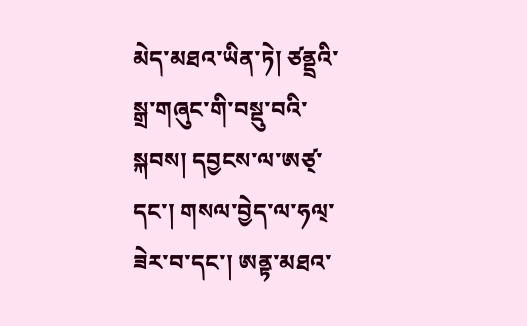མེད་མཐའ་ཡིན་ཏེ། ཙནྡྲའི་སྒྲ་གཞུང་གི་བསྡུ་བའི་སྐབས། དབྱངས་ལ་ཨཙ྄་དང་། གསལ་བྱེད་ལ་ཧལ྄་ཟེར་བ་དང་། ཨནྟ་མཐའ་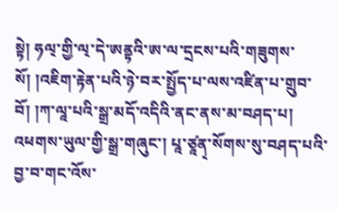སྟེ། ཧལ྄་གྱི་ལ྄་དེ་ཨནྟའི་ཨ་ལ་དྲངས་པའི་གཟུགས་སོ། །འཇིག་རྟེན་པའི་ཉེ་བར་སྤྱོད་པ་ལས་འཛིན་པ་གྲུབ་བོ། །ཀ་ལཱ་པའི་སྒྲ་མདོ་འདིའི་ནང་ནས་མ་བཤད་པ། འཕགས་ཡུལ་གྱི་སྒྲ་གཞུང་། པཱ་ཙཱན྄་སོགས་སུ་བཤད་པའི་བྱ་བ་གང་འོས་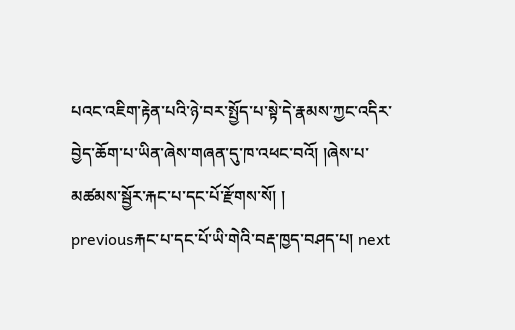པའང་འཇིག་རྟེན་པའི་ཉེ་བར་སྤྱོད་པ་སྟེ་དེ་རྣམས་ཀྱང་འདིར་བྱེད་ཆོག་པ་ཡིན་ཞེས་གཞན་དུ་ཁ་འཕང་བའོ། །ཞེས་པ་མཚམས་སྦྱོར་རྐང་པ་དང་པོ་རྫོགས་སོ། །
previousརྐང་པ་དང་པོ་ཡི་གེའི་བརྡ་ཁྱད་བཤད་པ། next